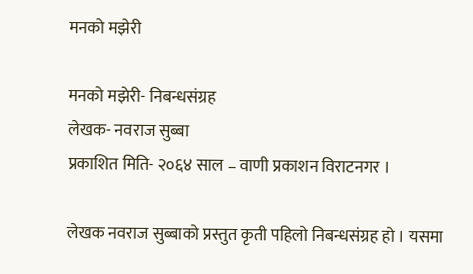मनको मझेरी

मनको मझेरी- निबन्धसंग्रह
लेखक- नवराज सुब्बा
प्रकाशित मिति- २०६४ साल – वाणी प्रकाशन विराटनगर ।

लेखक नवराज सुब्बाको प्रस्तुत कृती पहिलो निबन्धसंग्रह हो । यसमा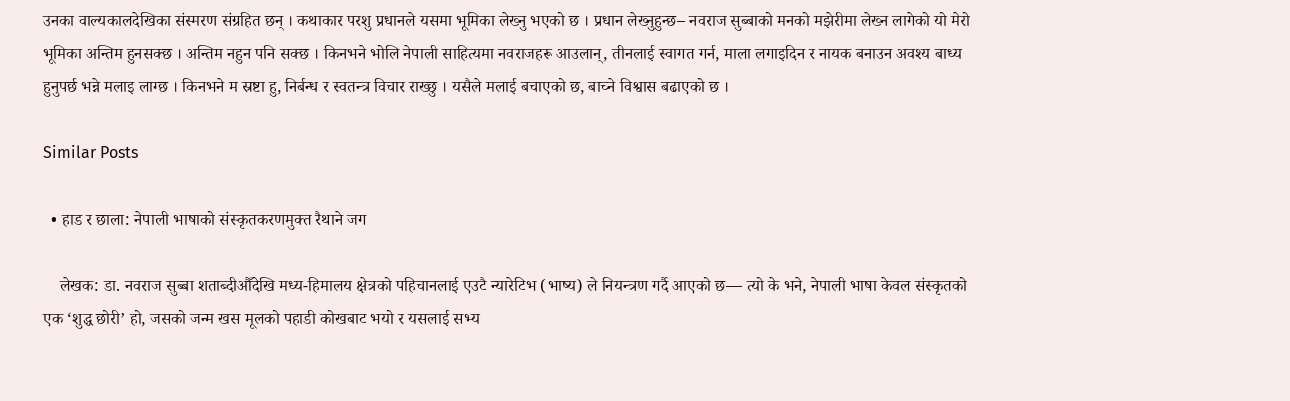उनका वाल्यकालदेखिका संस्मरण संग्रहित छन् । कथाकार परशु प्रधानले यसमा भूमिका लेख्नु भएको छ । प्रधान लेख्नुहुन्छ– नवराज सुब्बाको मनको मझेरीमा लेख्न लागेको यो मेरो भूमिका अन्तिम हुनसक्छ । अन्तिम नहुन पनि सक्छ । किनभने भोलि नेपाली साहित्यमा नवराजहरू आउलान्, तीनलाई स्वागत गर्न, माला लगाइदिन र नायक बनाउन अवश्य बाध्य हुनुपर्छ भन्ने मलाइ लाग्छ । किनभने म स्रष्टा हु, निर्बन्ध र स्वतन्त्र विचार राख्छु । यसैले मलाई बचाएको छ, बाच्ने विश्वास बढाएको छ ।

Similar Posts

  • हाड र छाला: नेपाली भाषाको संस्कृतकरणमुक्त रैथाने जग

    लेखक: डा. नवराज सुब्बा शताब्दीऔँदेखि मध्य-हिमालय क्षेत्रको पहिचानलाई एउटै न्यारेटिभ (भाष्य) ले नियन्त्रण गर्दै आएको छ— त्यो के भने, नेपाली भाषा केवल संस्कृतको एक ‘शुद्ध छोरी’ हो, जसको जन्म खस मूलको पहाडी कोखबाट भयो र यसलाई सभ्य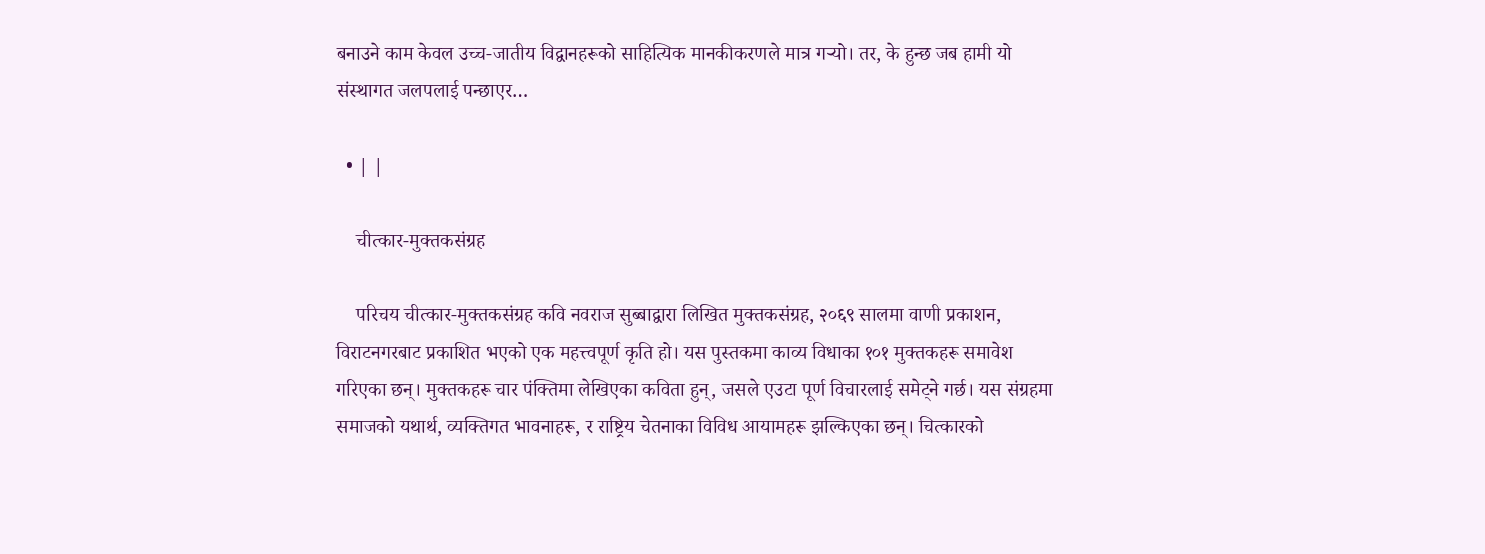बनाउने काम केवल उच्च-जातीय विद्वानहरूको साहित्यिक मानकीकरणले मात्र गर्‍यो। तर, के हुन्छ जब हामी यो संस्थागत जलपलाई पन्छाएर…

  • | |

    चीत्कार-मुक्तकसंग्रह

    परिचय चीत्कार-मुक्तकसंग्रह कवि नवराज सुब्बाद्वारा लिखित मुक्तकसंग्रह, २०६९ सालमा वाणी प्रकाशन, विराटनगरबाट प्रकाशित भएको एक महत्त्वपूर्ण कृति हो। यस पुस्तकमा काव्य विधाका १०१ मुक्तकहरू समावेश गरिएका छन्। मुक्तकहरू चार पंक्तिमा लेखिएका कविता हुन्, जसले एउटा पूर्ण विचारलाई समेट्ने गर्छ। यस संग्रहमा समाजको यथार्थ, व्यक्तिगत भावनाहरू, र राष्ट्रिय चेतनाका विविध आयामहरू झल्किएका छन्। चित्कारको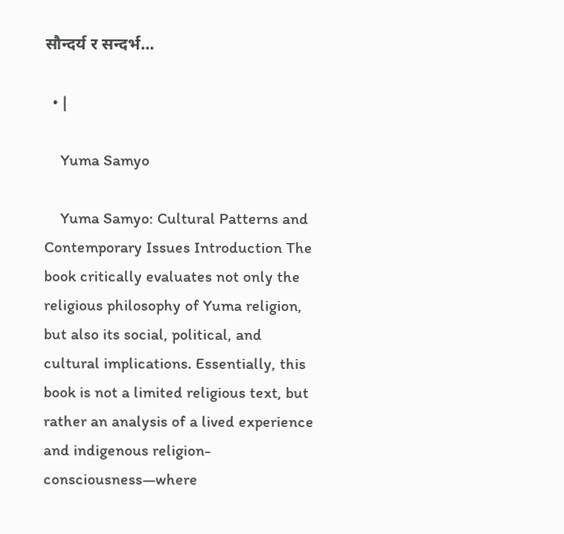सौन्दर्य र सन्दर्भ…

  • |

    Yuma Samyo

    Yuma Samyo: Cultural Patterns and Contemporary Issues Introduction The book critically evaluates not only the religious philosophy of Yuma religion,  but also its social, political, and cultural implications. Essentially, this book is not a limited religious text, but rather an analysis of a lived experience and indigenous religion-consciousness—where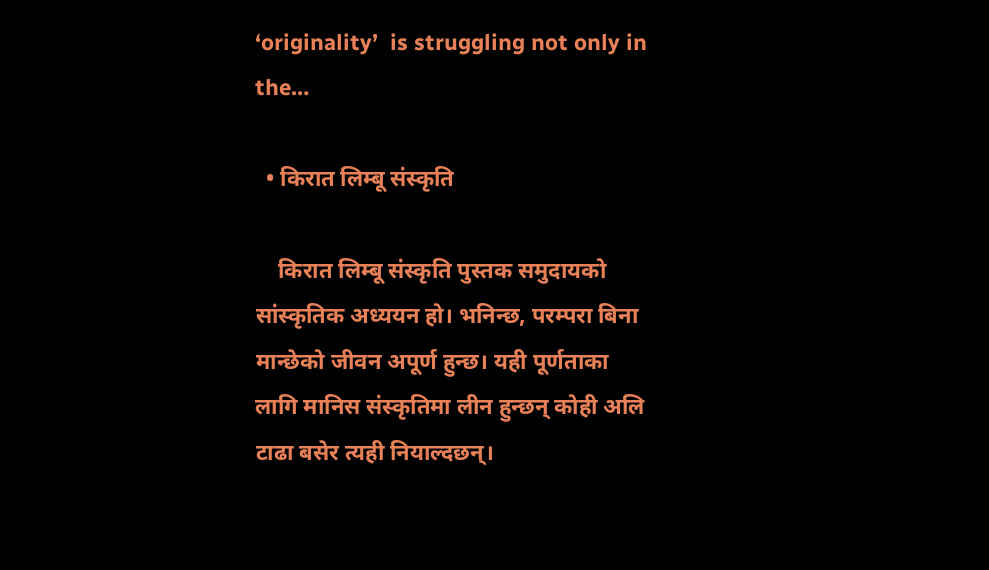‘originality’  is struggling not only in the…

  • किरात लिम्बू संस्कृति

    किरात लिम्बू संस्कृति पुस्तक समुदायको सांस्कृतिक अध्ययन हो। भनिन्छ, परम्परा बिना मान्छेको जीवन अपूर्ण हुन्छ। यही पूर्णताका लागि मानिस संस्कृतिमा लीन हुन्छन् कोही अलि टाढा बसेर त्यही नियाल्दछन्।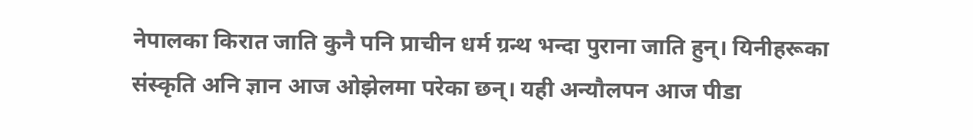नेपालका किरात जाति कुनै पनि प्राचीन धर्म ग्रन्थ भन्दा पुराना जाति हुन्। यिनीहरूका संस्कृति अनि ज्ञान आज ओझेलमा परेका छन्। यही अन्यौलपन आज पीडा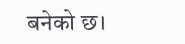बनेको छ।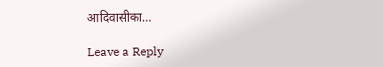आदिवासीका…

Leave a Reply